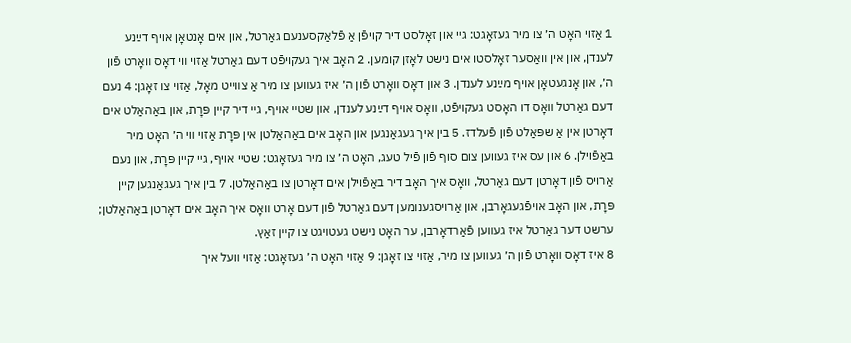1 אַזױ האָט ה׳ צו מיר געזאָגט: גײ און זאָלסט דיר קױפֿן אַ פֿלאַקסענעם גאַרטל, און אים אָנטאָן אױף דײַנע לענדן, און אין װאַסער זאָלסטו אים נישט לאָזן קומען. 2 האָב איך געקױפֿט דעם גאַרטל אַזױ װי דאָס װאָרט פֿון ה׳, און אָנגעטאָן אױף מײַנע לענדן. 3 און דאָס װאָרט פֿון ה׳ איז געװען צו מיר אַ צװײט מאָל, אַזױ צו זאָגן: 4 נעם דעם גאַרטל װאָס דו האָסט געקױפֿט, װאָס אױף דײַנע לענדן, און שטײ אױף, גײ דיר קײן פּרָת, און באַהאַלט אים דאָרטן אין אַ שפּאַלט פֿון פֿעלדז. 5 בין איך געגאַנגען און האָב אים באַהאַלטן אין פּרָת אַזױ װי ה׳ האָט מיר באַפֿױלן. 6 און עס איז געװען צום סוף פֿון פֿיל טעג, האָט ה׳ צו מיר געזאָגט: שטײ אױף, גײ קײן פּרָת, און נעם אַרױס פֿון דאָרטן דעם גאַרטל, װאָס איך האָב דיר באַפֿױלן אים דאָרטן צו באַהאַלטן. 7 בין איך געגאַנגען קײן פּרָת, און האָב אױפֿגעגאָרבן, און אַרױסגענומען דעם גאַרטל פֿון דעם אָרט װאָס איך האָב אים דאָרטן באַהאַלטן; ערשט דער גאַרטל איז געװען פֿאַרדאָרבן, ער האָט נישט געטױגט צו קײן זאַץ.
8 איז דאָס װאָרט פֿון ה׳ געװען צו מיר, אַזױ צו זאָגן: 9 אַזױ האָט ה׳ געזאָגט: אַזױ װעל איך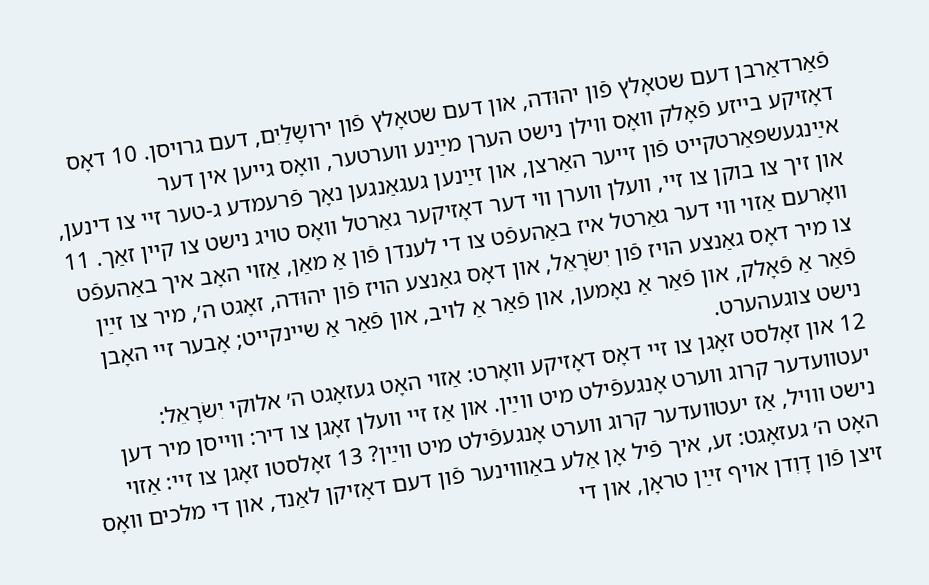פֿאַרדאַרבן דעם שטאָלץ פֿון יהוּדה, און דעם שטאָלץ פֿון ירושָלַיִם, דעם גרױסן. 10 דאָס דאָזיקע בײזע פֿאָלק װאָס װילן נישט הערן מײַנע װערטער, װאָס גײען אין דער אײַנגעשפּאַרטקײט פֿון זײער האַרצן, און זײַנען געגאַנגען נאָך פֿרעמדע ג‑טער זײ צו דינען, און זיך צו בוקן צו זײ, װעלן װערן װי דער דאָזיקער גאַרטל װאָס טױג נישט צו קײן זאַך. 11 װאָרעם אַזױ װי דער גאַרטל איז באַהעפֿט צו די לענדן פֿון אַ מאַן, אַזױ האָב איך באַהעפֿט צו מיר דאָס גאַנצע הױז פֿון יִשׂרָאֵל, און דאָס גאַנצע הױז פֿון יהוּדה, זאָגט ה׳, מיר צו זײַן פֿאַר אַ פֿאָלק, און פֿאַר אַ נאָמען, און פֿאַר אַ לױב, און פֿאַר אַ שײנקײט; אָבער זײ האָבן נישט צוגעהערט.
12 און זאָלסט זאָגן צו זײ דאָס דאָזיקע װאָרט: אַזױ האָט געזאָגט ה׳ אלוקי יִשׂרָאֵל: יעטװעדער קרוג װערט אָנגעפֿילט מיט װײַן. און אַז זײ װעלן זאָגן צו דיר: װײסן מיר דען נישט װױל, אַז יעטװעדער קרוג װערט אָנגעפֿילט מיט װײַן? 13 זאָלסטו זאָגן צו זײ: אַזױ האָט ה׳ געזאָגט: זע, איך פֿיל אָן אַלע באַװױנער פֿון דעם דאָזיקן לאַנד, און די מלכים װאָס זיצן פֿון דָוִדן אױף זײַן טראָן, און די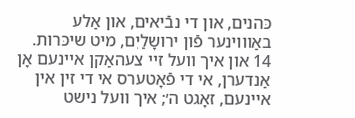כּהנים, און די נבֿיאים, און אַלע באַװױנער פֿון ירושָלַיִם, מיט שיכּרות. 14 און איך װעל זײ צעהאַקן אײנעם אָן אַנדערן, אי די פֿאָטערס אי די זין אין אײנעם, זאָגט ה׳; איך װעל נישט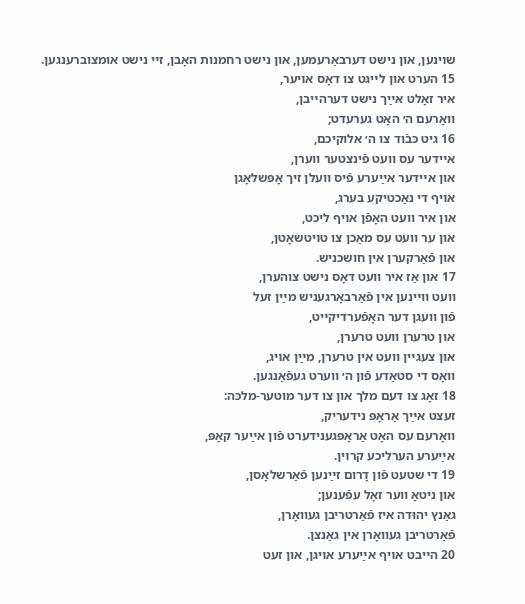שױנען, און נישט דערבאַרעמען, און נישט רחמנות האָבן, זײ נישט אומצוברענגען.
15 הערט און לײגט צו דאָס אױער,
איר זאָלט אײַך נישט דערהײבן,
װאָרעם ה׳ האָט גערעדט;
16 גיט כּבֿוד צו ה׳ אלוקיכם,
אײדער עס װעט פֿינצטער װערן,
און אײדער אײַערע פֿיס װעלן זיך אָפּשלאָגן
אױף די נאַכטיקע בערג,
און איר װעט האָפֿן אױף ליכט,
און ער װעט עס מאַכן צו טױטשאָטן,
און פֿאַרקערן אין חושכניש.
17 און אַז איר װעט דאָס נישט צוהערן,
װעט װײנען אין פֿאַרבאָרגעניש מײַן זעל
פֿון װעגן דער האָפֿערדיקײט,
און טרערן װעט טרערן,
און צעגײן װעט אין טרערן, מײַן אױג,
װאָס די סטאַדע פֿון ה׳ װערט געפֿאַנגען.
18 זאָג צו דעם מלך און צו דער מוטער-מלכּה:
זעצט אײַך אַראָפּ נידעריק,
װאָרעם עס האָט אַראָפּגענידערט פֿון אײַער קאָפּ,
אײַערע הערליכע קרױן.
19 די שטעט פֿון דָרום זײַנען פֿאַרשלאָסן,
און ניטאָ װער זאָל עפֿענען;
גאַנץ יהוּדה איז פֿאַרטריבן געװאָרן,
פֿאַרטריבן געװאָרן אין גאַנצן.
20 הײבט אױף אײַערע אױגן, און זעט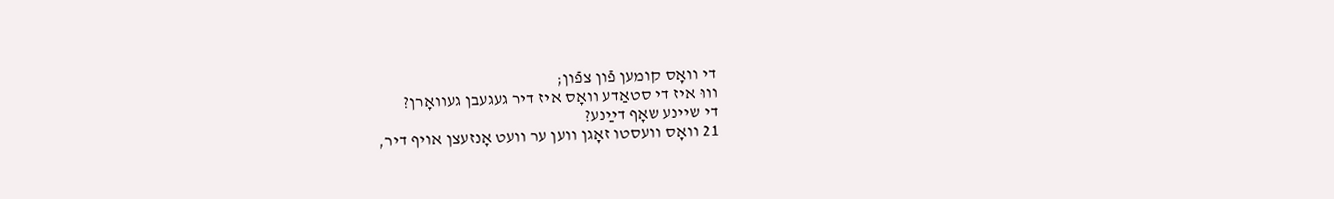די װאָס קומען פֿון צפֿון;
װוּ איז די סטאַדע װאָס איז דיר געגעבן געװאָרן?
די שײנע שאָף דײַנע?
21 װאָס װעסטו זאָגן װען ער װעט אָנזעצן אױף דיר,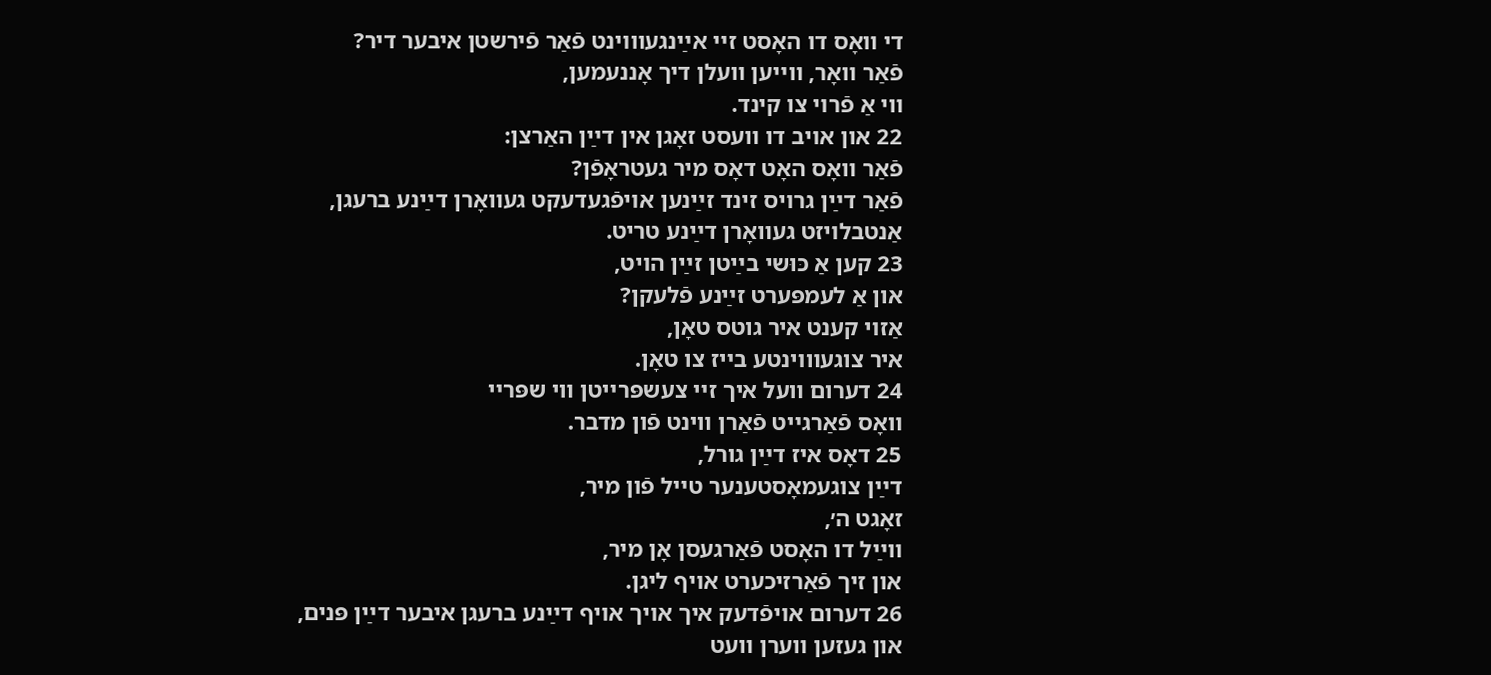די װאָס דו האָסט זײ אײַנגעװױנט פֿאַר פֿירשטן איבער דיר?
פֿאַר װאָר, װײען װעלן דיך אָננעמען,
װי אַ פֿרױ צו קינד.
22 און אױב דו װעסט זאָגן אין דײַן האַרצן:
פֿאַר װאָס האָט דאָס מיר געטראָפֿן?
פֿאַר דײַן גרױס זינד זײַנען אױפֿגעדעקט געװאָרן דײַנע ברעגן,
אַנטבלױזט געװאָרן דײַנע טריט.
23 קען אַ כּוּשי בײַטן זײַן הױט,
און אַ לעמפּערט זײַנע פֿלעקן?
אַזױ קענט איר גוטס טאָן,
איר צוגעװױנטע בײז צו טאָן.
24 דערום װעל איך זײ צעשפּרײטן װי שפּרײ
װאָס פֿאַרגײט פֿאַרן װינט פֿון מדבר.
25 דאָס איז דײַן גורל,
דײַן צוגעמאָסטענער טײל פֿון מיר,
זאָגט ה׳,
װײַל דו האָסט פֿאַרגעסן אָן מיר,
און זיך פֿאַרזיכערט אױף ליגן.
26 דערום אױפֿדעק איך אױך אױף דײַנע ברעגן איבער דײַן פּנים,
און געזען װערן װעט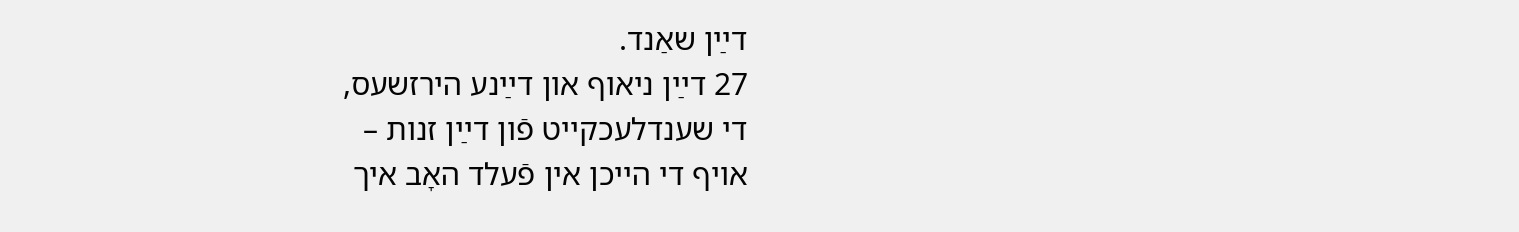דײַן שאַנד.
27 דײַן ניאוף און דײַנע הירזשעס,
די שענדלעכקײט פֿון דײַן זנות –
אױף די הײכן אין פֿעלד האָב איך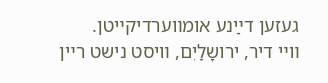געזען דײַנע אומװערדיקײטן.
װײ דיר, ירושָלַיִם, װיסט נישט רײן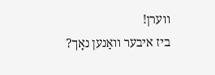װערן!
ביז איבער װאַנען נאָך?